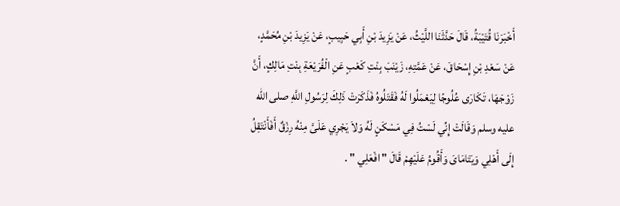أَخْبَرَنَا قُتَيْبَةُ، قَالَ حَدَّثَنَا اللَّيْثُ، عَنْ يَزِيدَ بْنِ أَبِي حَبِيبٍ، عَنْ يَزِيدَ بْنِ مُحَمَّدٍ، عَنْ سَعْدِ بْنِ إِسْحَاقَ، عَنْ عَمَّتِهِ، زَيْنَبَ بِنْتِ كَعْبٍ عَنِ الْفُرَيْعَةِ بِنْتِ مَالِكٍ، أَنَّ زَوْجَهَا، تَكَارَى عُلُوجًا لِيَعْمَلُوا لَهُ فَقَتَلُوهُ فَذَكَرَتْ ذَلِكَ لِرَسُولِ اللَّهِ صلى الله عليه وسلم وَقَالَتْ إِنِّي لَسْتُ فِي مَسْكَنٍ لَهُ وَلاَ يَجْرِي عَلَىَّ مِنْهُ رِزْقٌ أَفَأَنْتَقِلُ إِلَى أَهْلِي وَيَتَامَاىَ وَأَقُومُ عَلَيْهِمْ قَالَ " افْعَلِي " .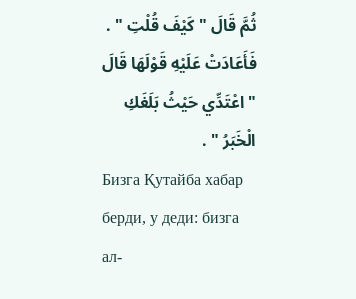ثُمَّ قَالَ " كَيْفَ قُلْتِ " . فَأَعَادَتْ عَلَيْهِ قَوْلَهَا قَالَ " اعْتَدِّي حَيْثُ بَلَغَكِ الْخَبَرُ " .
Бизга Қутайба хабар берди, у деди: бизга ал-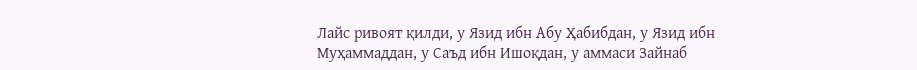Лайс ривоят қилди, у Язид ибн Абу Ҳабибдан, у Язид ибн Муҳаммаддан, у Саъд ибн Ишоқдан, у аммаси Зайнаб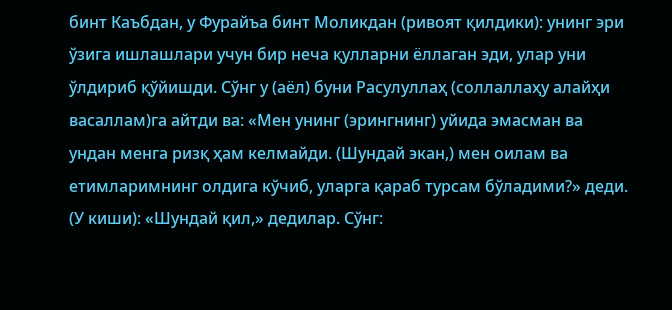бинт Каъбдан, у Фурайъа бинт Моликдан (ривоят қилдики): унинг эри ўзига ишлашлари учун бир неча қулларни ёллаган эди, улар уни ўлдириб қўйишди. Сўнг у (аёл) буни Расулуллаҳ (соллаллаҳу алайҳи васаллам)га айтди ва: «Мен унинг (эрингнинг) уйида эмасман ва ундан менга ризқ ҳам келмайди. (Шундай экан,) мен оилам ва етимларимнинг олдига кўчиб, уларга қараб турсам бўладими?» деди. (У киши): «Шундай қил,» дедилар. Сўнг: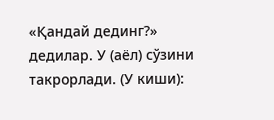«Қандай дединг?» дедилар. У (аёл) сўзини такрорлади. (У киши):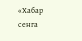«Хабар сенга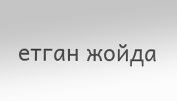етган жойда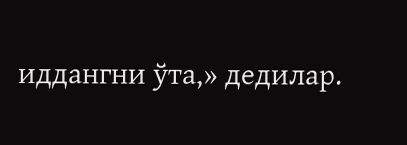иддангни ўта,» дедилар.